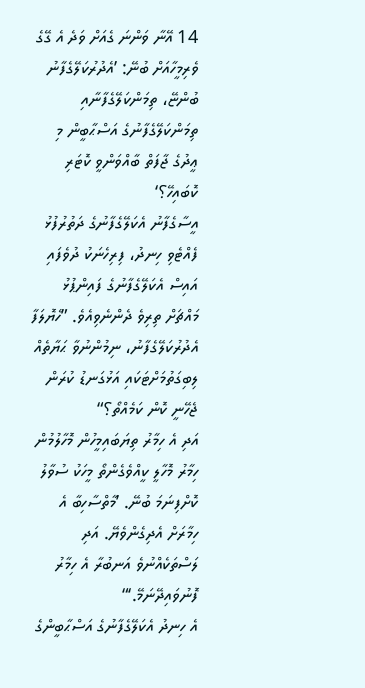14 އޭނާ ވަންނަ ގެއަށް ވަދެ އެ ގޭގެ ވެރިމީހާއަށް ބުނޭ: ’އެދުރުކަލޭގެފާނު ބުންޏޭ، ތިމަންކަލޭގެފާނާއި ތިމަންކަލޭގެފާނުގެ އަސްޙާބީން މި ޢީދުގެ ޖާފަތް ބާއްވަންވީ ކޮޓަރި ކޮބައިހޭ؟‘
އީސާގެފާނު އެކަލޭގެފާނުގެ ދަތުރުފުޅު ފެއްޓެވި ހިނދު، ފިރިހެނަކު ދުވެފައި އައިސް އެކަލޭގެފާނުގެ ފައިންޕުޅު މައްޗަށް ތިރިވެ ދެންނެވިއެވެ. ”ހެޔޮލަފާ އެދުރުކަލޭގެފާނު، ނިމުންނުވާ ޙަޔާތެއް ލިބިގަތުމަށްޓަކައި އަޅުގަނޑު ކުރަން ޖެހޭނީ ކޮން ކަމެއްތޯ؟“
އަދި އެ ހިމާރު ތިޔަބައިމީހުން މޮހާލުމުން ހިމާރު މޮހާލީ ކީއްވެގެންތޯ މީހަކު ސުވާލު ކޮށްފިނަމަ ބުނޭ. ’މާތްސާހިބާ އެ ހިމާރަށް އެދިގެންވެޔޭ. އަދި ލަސްތަކެއްނުވެ އަނބުރާ އެ ހިމާރު ފޮނުވައިދޭނަމޭ.‘“
އެ ހިނދު އެކަލޭގެފާނުގެ އަސްޙާބީންގެ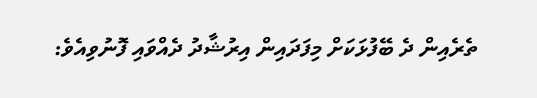ތެރެއިން ދެ ބޭފުޅަކަށް މިފަދައިން އިރުޝާދު ދެއްވައި ފޮނުވިއެވެ: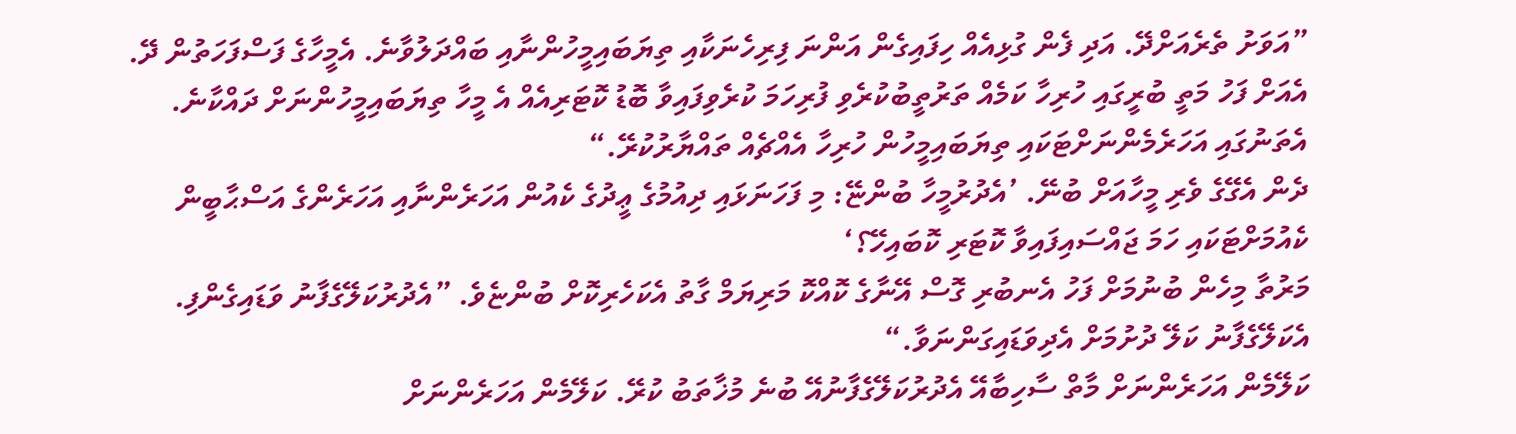”އަވަށު ތެރެއަށްދޭ. އަދި ފެން ގުޅިއެއް ހިފައިގެން އަންނަ ފިރިހެނަކާއި ތިޔަބައިމީހުންނާއި ބައްދަލުވާނެ. އެމީހާގެ ފަސްފަހަތުން ދޭ.
އެއަށް ފަހު މަތީ ބުރީގައި ހުރިހާ ކަމެއް ތަރުތީބުކުރެވި ފުރިހަމަ ކުރެވިފައިވާ ބޮޑު ކޮޓަރިއެއް އެ މީހާ ތިޔަބައިމީހުންނަށް ދައްކާނެ. އެތަނުގައި އަހަރެމެންނަށްޓަކައި ތިޔަބައިމީހުން ހުރިހާ އެއްޗެއް ތައްޔާރުކުރޭ.“
ދެން އެގޭގެ ވެރި މީހާއަށް ބުނޭ. ’އެދުރުމީހާ ބުންޏޭ: މި ފަހަނަޅައި ދިއުމުގެ ޢީދުގެ ކެއުން އަހަރެންނާއި އަހަރެންގެ އަސްޙާބީން ކެއުމަށްޓަކައި ހަމަ ޖައްސައިފައިވާ ކޮޓަރި ކޮބައިހޭ؟‘
މަރުތާ މިހެން ބުނުމަށް ފަހު އެނބުރި ގޮސް އޭނާގެ ކޮއްކޮ މަރިޔަމް ގާތު އެކަހެރިކޮށް ބުންޏެވެ. ”އެދުރުކަލޭގެފާނު ވަޑައިގެންފި. އެކަލޭގެފާނު ކަލޭ ދުށުމަށް އެދިވަޑައިގަންނަވާ.“
ކަލޭމެން އަހަރެންނަށް މާތް ސާހިބާއޭ އެދުރުކަލޭގެފާނުއޭ ބުނެ މުޚާތަބު ކުރޭ. ކަލޭމެން އަހަރެންނަށް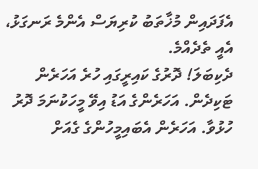އެފަދައިން މުޚާތަބު ކުރިޔަސް އެންމެ ރަނގަޅު، އެއީ ތެދެއްމެ.
ދެކިބަލަ! ދޮރުގެ ކައިރީގައި ހުރެ އަހަރެން ޓަކިދެން. އަހަރެންގެ އަޑު އިވޭ މީހަކުނަމަ ދޮރު ހުޅުވާ. އަހަރެން އެބައިމީހުންގެ ގެއަށް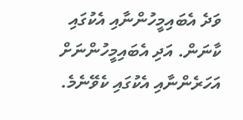ވަދެ އެބައިމީހުންނާއި އެކުގައި ކާނަން. އަދި އެބައިމީހުންނަށް އަހަރެންނާއި އެކުގައި ކެވޭނެމެ.